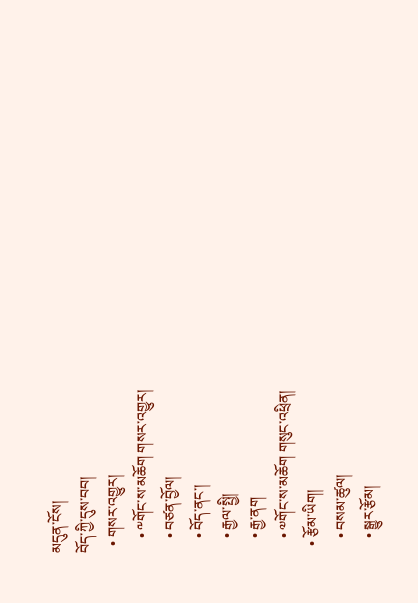མདུན་ངོས།
བོད་ཀྱི་དུས་བབ།
  • གསར་འགྱུར།
    • ༸གོང་ས་མཆོག གསར་འགྱུར།
    • བཙན་བྱོལ།
    • བོད་ནང་།
    • རྒྱལ་སྤྱི།
    • རྒྱ་ནག
    • ༧གོང་ས་མཆོག གསུང་འཕྲིན།
  • རྩོམ་ཡིག།
    • བསམ་ཚུལ།
    • སྒྱུར་རྩོམ།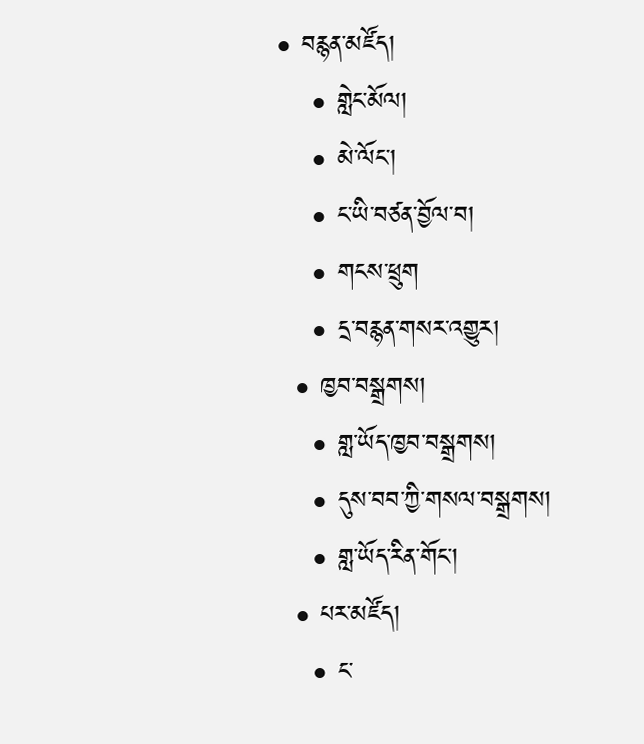• བརྙན་མཛོད།
    • གླེང་མོལ།
    • མེ་ལོང་།
    • ང་ཡི་བཙན་བྱོལ་བ།
    • གངས་ཕྲུག
    • དྲ་བརྙན་གསར་འགྱུར།
  • ཁྱབ་བསྒྲགས།
    • གླ་ཡོད་ཁྱབ་བསྒྲགས།
    • དུས་བབ་ཀྱི་གསལ་བསྒྲགས།
    • གླ་ཡོད་རིན་གོང་།
  • པར་མཛོད།
    • ང་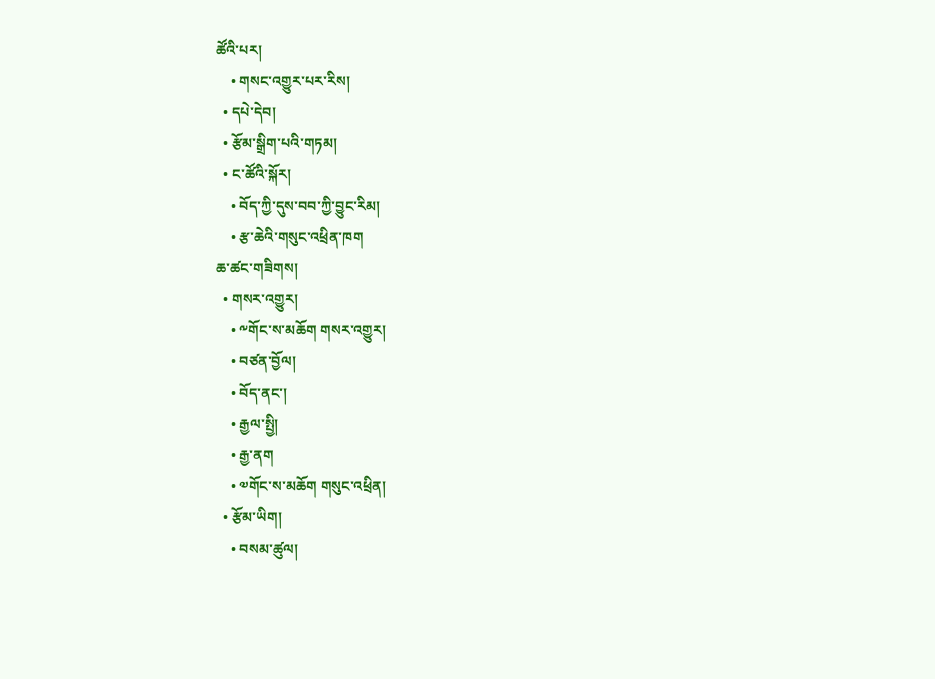ཚོའི་པར།
    • གསང་འགྱུར་པར་རིས།
  • དཔེ་དེབ།
  • རྩོམ་སྒྲིག་པའི་གཏམ།
  • ང་ཚོའི་སྐོར།
    • བོད་ཀྱི་དུས་བབ་ཀྱི་བྱུང་རིམ།
    • རྩ་ཆེའི་གསུང་འཕྲིན་ཁག
ཆ་ཚང་གཟིགས།
  • གསར་འགྱུར།
    • ༸གོང་ས་མཆོག གསར་འགྱུར།
    • བཙན་བྱོལ།
    • བོད་ནང་།
    • རྒྱལ་སྤྱི།
    • རྒྱ་ནག
    • ༧གོང་ས་མཆོག གསུང་འཕྲིན།
  • རྩོམ་ཡིག།
    • བསམ་ཚུལ།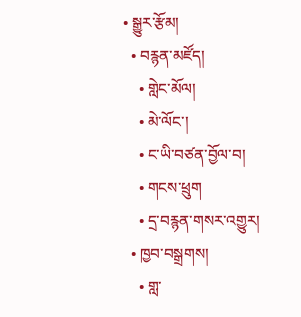• སྒྱུར་རྩོམ།
  • བརྙན་མཛོད།
    • གླེང་མོལ།
    • མེ་ལོང་།
    • ང་ཡི་བཙན་བྱོལ་བ།
    • གངས་ཕྲུག
    • དྲ་བརྙན་གསར་འགྱུར།
  • ཁྱབ་བསྒྲགས།
    • གླ་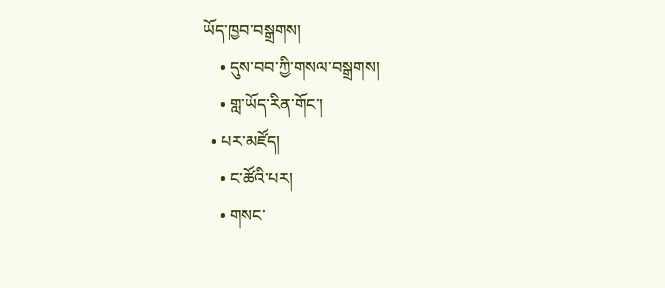ཡོད་ཁྱབ་བསྒྲགས།
    • དུས་བབ་ཀྱི་གསལ་བསྒྲགས།
    • གླ་ཡོད་རིན་གོང་།
  • པར་མཛོད།
    • ང་ཚོའི་པར།
    • གསང་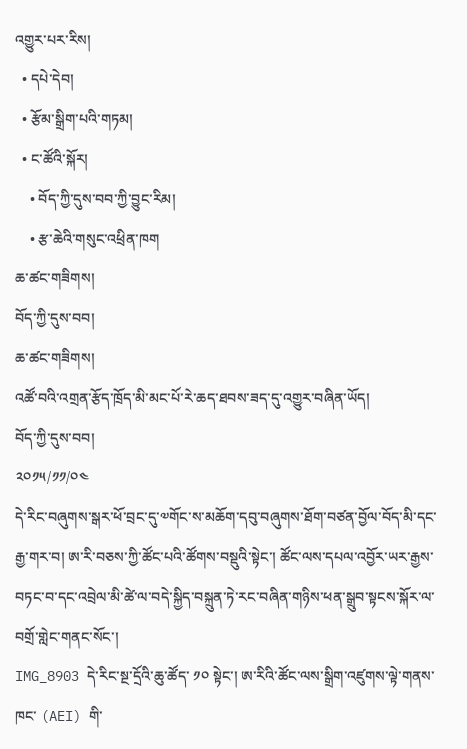འགྱུར་པར་རིས།
  • དཔེ་དེབ།
  • རྩོམ་སྒྲིག་པའི་གཏམ།
  • ང་ཚོའི་སྐོར།
    • བོད་ཀྱི་དུས་བབ་ཀྱི་བྱུང་རིམ།
    • རྩ་ཆེའི་གསུང་འཕྲིན་ཁག
ཆ་ཚང་གཟིགས།
བོད་ཀྱི་དུས་བབ།
ཆ་ཚང་གཟིགས།
འཚོ་བའི་འགྲན་རྩོད་ཁྲོད་མི་མང་པོ་རེ་ཆད་ཐབས་ཟད་དུ་འགྱུར་བཞིན་ཡོད།
བོད་ཀྱི་དུས་བབ།
༢༠༡༥/༡༡/༠༤
དེ་རིང་བཞུགས་སྒར་ཕོ་བྲང་དུ་༧གོང་ས་མཆོག་དབུ་བཞུགས་ཐོག་བཙན་བྱོལ་བོད་མི་དང་རྒྱ་གར་བ། ཨ་རི་བཅས་ཀྱི་ཚོང་པའི་ཚོགས་བསྡུའི་སྟེང་། ཚོང་ལས་དཔལ་འབྱོར་ཡར་རྒྱས་བཏང་བ་དང་འབྲེལ་མི་ཚེ་ལ་བདེ་སྐྱིད་བསྐྲུན་ཏེ་རང་བཞིན་གཉིས་ཕན་སྒྲུབ་སྟངས་སྐོར་ལ་བགྲོ་གླེང་གནང་སོང་།
IMG_8903 དེ་རིང་སྔ་དྲོའི་ཆུ་ཚོད་ ༡༠ སྟེང་། ཨ་རིའི་ཚོང་ལས་སྒྲིག་འཛུགས་ལྟེ་གནས་ཁང་ (AEI) གི་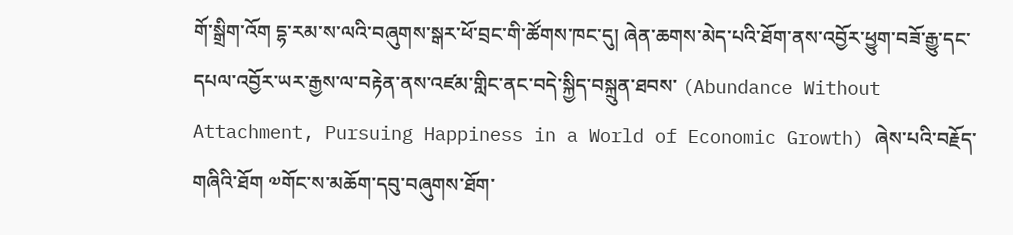གོ་སྒྲིག་འོག དྷ་རམ་ས་ལའི་བཞུགས་སྒར་ཕོ་བྲང་གི་ཚོགས་ཁང་དུ། ཞེན་ཆགས་མེད་པའི་ཐོག་ནས་འབྱོར་ཕྱུག་བཟོ་རྒྱུ་དང་དཔལ་འབྱོར་ཡར་རྒྱས་ལ་བརྟེན་ནས་འཛམ་གླིང་ནང་བདེ་སྐྱིད་བསྐྲུན་ཐབས་ (Abundance Without Attachment, Pursuing Happiness in a World of Economic Growth) ཞེས་པའི་བརྗོད་གཞིའི་ཐོག ༧གོང་ས་མཆོག་དབུ་བཞུགས་ཐོག་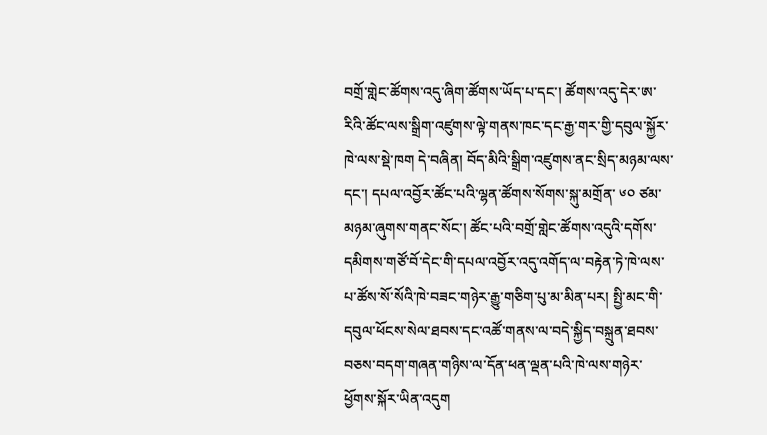བགྲོ་གླེང་ཚོགས་འདུ་ཞིག་ཚོགས་ཡོད་པ་དང་། ཚོགས་འདུ་དེར་ཨ་རིའི་ཚོང་ལས་སྒྲིག་འཛུགས་ལྟེ་གནས་ཁང་དང་རྒྱ་གར་གྱི་དབུལ་སྐྱོར་ཁེ་ལས་སྡེ་ཁག དེ་བཞིན། བོད་མིའི་སྒྲིག་འཛུགས་ནང་སྲིད་མཉམ་ལས་དང་། དཔལ་འབྱོར་ཚོང་པའི་ལྷན་ཚོགས་སོགས་སྐུ་མགྲོན་ ༦༠ ཙམ་མཉམ་ཞུགས་གནང་སོང་། ཚོང་པའི་བགྲོ་གླེང་ཚོགས་འདུའི་དགོས་དམིགས་གཙོ་བོ་དེང་གི་དཔལ་འབྱོར་འདུ་འགོད་ལ་བརྟེན་ཏེ་ཁེ་ལས་པ་ཚོས་སོ་སོའི་ཁེ་བཟང་གཉེར་རྒྱུ་གཅིག་པུ་མ་མིན་པར། སྤྱི་མང་གི་དབུལ་ཕོངས་སེལ་ཐབས་དང་འཚོ་གནས་ལ་བདེ་སྐྱིད་བསྐྲུན་ཐབས་བཅས་བདག་གཞན་གཉིས་ལ་དོན་ཕན་ལྡན་པའི་ཁེ་ལས་གཉེར་ཕྱོགས་སྐོར་ཡིན་འདུག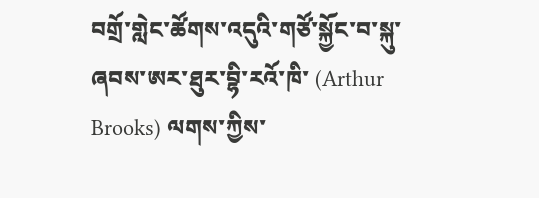བགྲོ་གླེང་ཚོགས་འདུའི་གཙོ་སྐྱོང་བ་སྐུ་ཞབས་ཨར་ཐུར་བྷི་རའོ་ཁི་ (Arthur Brooks) ལགས་ཀྱིས་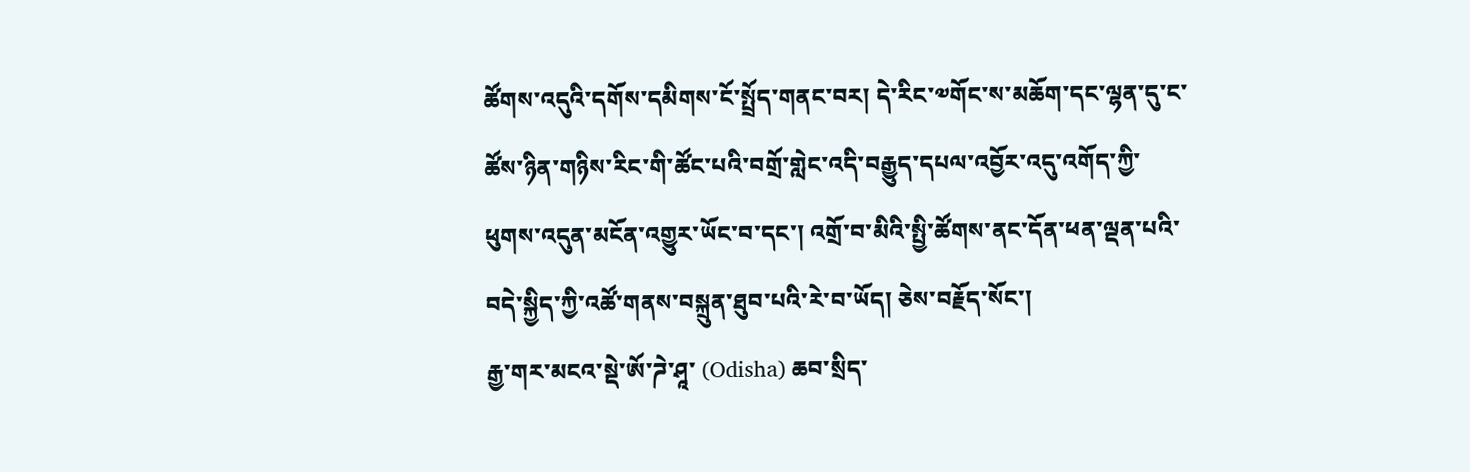ཚོགས་འདུའི་དགོས་དམིགས་ངོ་སྤྲོད་གནང་བར། དེ་རིང་༧གོང་ས་མཆོག་དང་ལྷན་དུ་ང་ཚོས་ཉིན་གཉིས་རིང་གི་ཚོང་པའི་བགྲོ་གླེང་འདི་བརྒྱུད་དཔལ་འབྱོར་འདུ་འགོད་ཀྱི་ཕུགས་འདུན་མངོན་འགྱུར་ཡོང་བ་དང་། འགྲོ་བ་མིའི་སྤྱི་ཚོགས་ནང་དོན་ཕན་ལྡན་པའི་བདེ་སྐྱིད་ཀྱི་འཚོ་གནས་བསྐྲུན་ཐུབ་པའི་རེ་བ་ཡོད། ཅེས་བརྗོད་སོང་།
རྒྱ་གར་མངའ་སྡེ་ཨོ་ཌེ་ཤཱ་ (Odisha) ཆབ་སྲིད་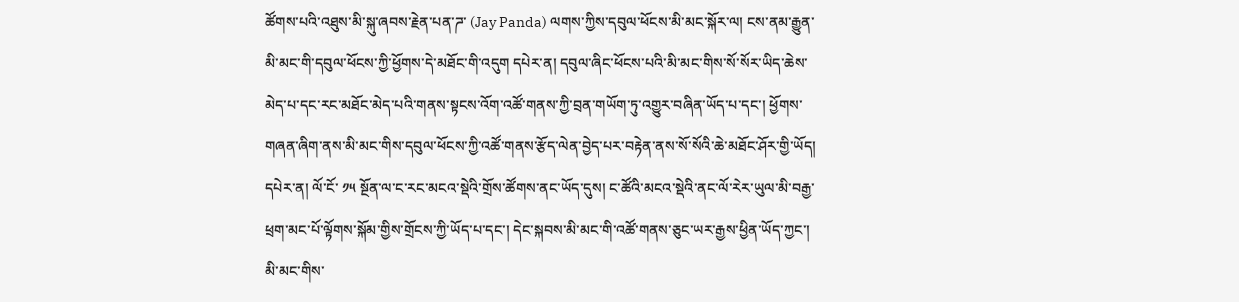ཚོགས་པའི་འཐུས་མི་སྐུ་ཞབས་རྗེན་པན་ཌ་ (Jay Panda) ལགས་ཀྱིས་དབུལ་ཕོངས་མི་མང་སྐོར་ལ། ངས་ནམ་རྒྱུན་མི་མང་གི་དབུལ་ཕོངས་ཀྱི་ཕྱོགས་དེ་མཐོང་གི་འདུག དཔེར་ན། དབུལ་ཞིང་ཕོངས་པའི་མི་མང་གིས་སོ་སོར་ཡིད་ཆེས་མེད་པ་དང་རང་མཐོང་མེད་པའི་གནས་སྟངས་འོག་འཚོ་གནས་ཀྱི་བྲན་གཡོག་ཏུ་འགྱུར་བཞིན་ཡོད་པ་དང་། ཕྱོགས་གཞན་ཞིག་ནས་མི་མང་གིས་དབུལ་ཕོངས་ཀྱི་འཚོ་གནས་རྩོད་ལེན་བྱེད་པར་བརྟེན་ནས་སོ་སོའི་ཆེ་མཐོང་ཤོར་གྱི་ཡོད། དཔེར་ན། ལོ་ངོ་ ༡༥ སྔོན་ལ་ང་རང་མངའ་སྡེའི་གྲོས་ཚོགས་ནང་ཡོད་དུས། ང་ཚོའི་མངའ་སྡེའི་ནང་ལོ་རེར་ཡུལ་མི་བརྒྱ་ཕྲག་མང་པོ་ལྟོགས་སྐོམ་གྱིས་གྲོངས་ཀྱི་ཡོད་པ་དང་། དེང་སྐབས་མི་མང་གི་འཚོ་གནས་ཅུང་ཡར་རྒྱས་ཕྱིན་ཡོད་ཀྱང་། མི་མང་གིས་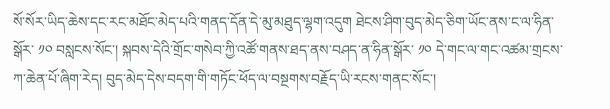སོ་སོར་ཡིད་ཆེས་དང་རང་མཐོང་མེད་པའི་གནད་དོན་དེ་མུ་མཐུད་ལྷག་འདུག ཐེངས་ཤིག་བུད་མེད་ཅིག་ཡོང་ནས་ང་ལ་ཧིན་སྒོར་ ༡༠ བསླངས་སོང་། སྐབས་དེའི་གྲོང་གསེབ་ཀྱི་འཚོ་གནས་ཐད་ནས་བཤད་ན་ཧིན་སྒོར་ ༡༠ དེ་གང་ལ་གང་འཚམ་གྲངས་ཀ་ཆེན་པོ་ཞིག་རེད། བུད་མེད་དེས་བདག་གི་གཏོང་ཕོད་ལ་བསྔགས་བརྗོད་ཡི་རངས་གནང་སོང་།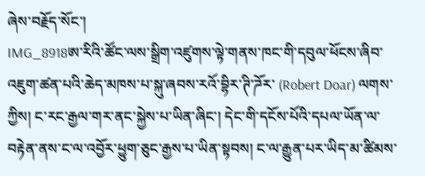ཞེས་བརྗོད་སོང་།
IMG_8918ཨ་རིའི་ཚོང་ལས་སྒྲིག་འཛུགས་ལྟེ་གནས་ཁང་གི་དབུལ་ཕོངས་ཞིབ་འཇུག་ཚན་པའི་ཆེད་མཁས་པ་སྐུ་ཞབས་རའོ་བྷིར་ཊི་ཌོར་ (Robert Doar) ལགས་ཀྱིས། ང་རང་རྒྱལ་གར་ནང་སྐྱེས་པ་ཡིན་ཞིང་། དེང་གི་དངོས་པོའི་དཔལ་ཡོན་ལ་བརྟེན་ནས་ང་ལ་འབྱོར་ཕྱུག་ཅུང་རྒྱས་པ་ཡིན་སྟབས། ང་ལ་རྒྱུན་པར་ཡིད་མ་ཚིམས་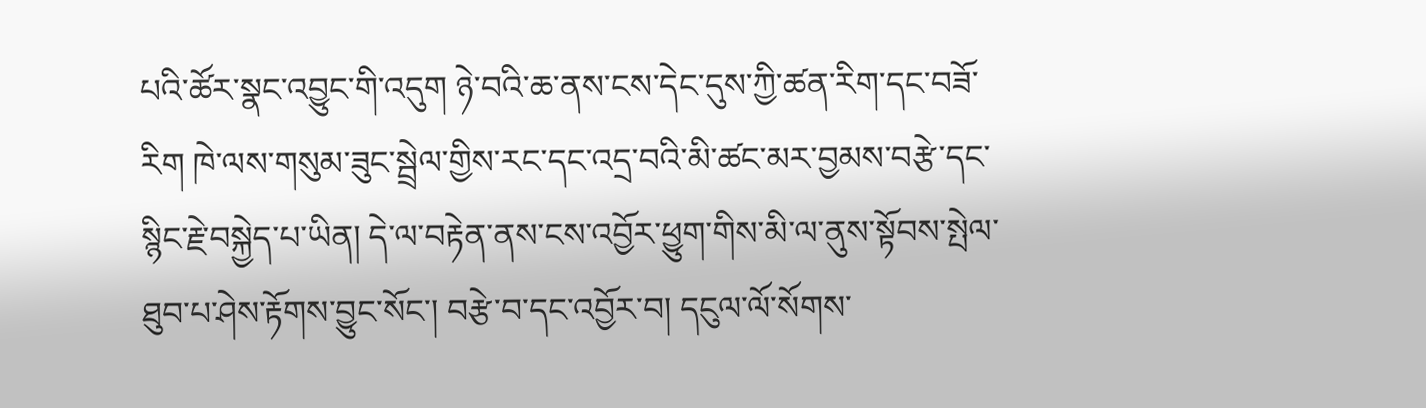པའི་ཚོར་སྣང་འབྱུང་གི་འདུག ཉེ་བའི་ཆ་ནས་ངས་དེང་དུས་ཀྱི་ཚན་རིག་དང་བཟོ་རིག ཁེ་ལས་གསུམ་ཟུང་སྦྲེལ་གྱིས་རང་དང་འདྲ་བའི་མི་ཚང་མར་བྱམས་བརྩེ་དང་སྙིང་རྗེ་བསྐྱེད་པ་ཡིན། དེ་ལ་བརྟེན་ནས་ངས་འབྱོར་ཕྱུག་གིས་མི་ལ་ནུས་སྟོབས་སྤེལ་ཐུབ་པ་ཤེས་རྟོགས་བྱུང་སོང་། བརྩེ་བ་དང་འབྱོར་བ། དངུལ་ལོ་སོགས་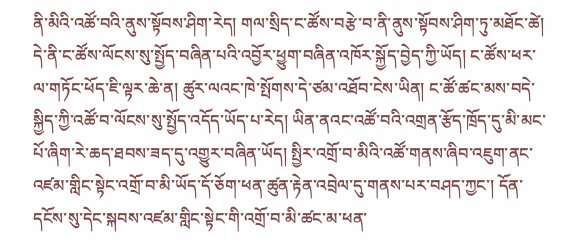ནི་མིའི་འཚོ་བའི་ནུས་སྟོབས་ཤིག་རེད། གལ་སྲིད་ང་ཚོས་བརྩེ་བ་ནི་ནུས་སྟོབས་ཤིག་ཏུ་མཐོང་ཚེ། དེ་ནི་ང་ཚོས་ལོངས་སུ་སྤྱོད་བཞིན་པའི་འབྱོར་ཕྱུག་བཞིན་འཁོར་སྐྱོད་བྱེད་ཀྱི་ཡོད། ང་ཚོས་ཕར་ལ་གཏོང་ཕོད་ཇི་ལྟར་ཆེ་ན། ཚུར་ལའང་ཁེ་སྤོགས་དེ་ཙམ་འཐོབ་ངེས་ཡིན། ང་ཚོ་ཚང་མས་བདེ་སྐྱིད་ཀྱི་འཚོ་བ་ལོངས་སུ་སྤྱོད་འདོད་ཡོད་པ་རེད། ཡིན་ནའང་འཚོ་བའི་འགྲན་རྩོད་ཁྲོད་དུ་མི་མང་པོ་ཞིག་རེ་ཆད་ཐབས་ཟད་དུ་འགྱུར་བཞིན་ཡོད། སྤྱིར་འགྲོ་བ་མིའི་འཚོ་གནས་ཞིབ་འཇུག་ནང་འཛམ་གླིང་སྟེང་འགྲོ་བ་མི་ཡོད་དོ་ཅོག་ཕན་ཚུན་རྟེན་འབྲེལ་དུ་གནས་པར་བཤད་ཀྱང་། དོན་དངོས་སུ་དེང་སྐབས་འཛམ་གླིང་སྟེང་གི་འགྲོ་བ་མི་ཚང་མ་ཕན་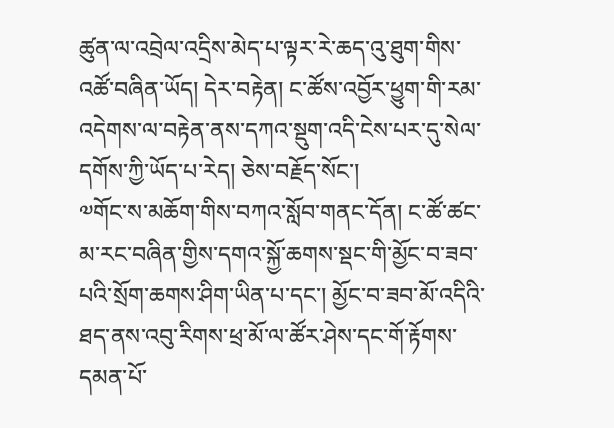ཚུན་ལ་འབྲེལ་འདྲིས་མེད་པ་ལྟར་རེ་ཆད་འུ་ཐུག་གིས་འཚོ་བཞིན་ཡོད། དེར་བརྟེན། ང་ཚོས་འབྱོར་ཕྱུག་གི་རམ་འདེགས་ལ་བརྟེན་ནས་དཀའ་སྡུག་འདི་ངེས་པར་དུ་སེལ་དགོས་ཀྱི་ཡོད་པ་རེད། ཅེས་བརྗོད་སོང་།
༧གོང་ས་མཆོག་གིས་བཀའ་སློབ་གནང་དོན། ང་ཚོ་ཚང་མ་རང་བཞིན་གྱིས་དགའ་སྐྱོ་ཆགས་སྡང་གི་མྱོང་བ་ཟབ་པའི་སྲོག་ཆགས་ཤིག་ཡིན་པ་དང་། མྱོང་བ་ཟབ་མོ་འདིའི་ཐད་ནས་འབུ་རིགས་ཕྲ་མོ་ལ་ཚོར་ཤེས་དང་གོ་རྟོགས་དམན་པོ་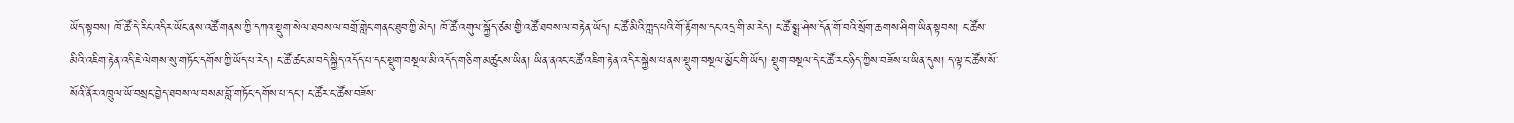ཡོད་སྟབས། ཁོ་ཚོ་དེ་རིང་འདིར་ཡོང་ནས་འཚོ་གནས་ཀྱི་དཀའ་སྡུག་སེལ་ཐབས་ལ་བགྲོ་གླེང་གནང་ཐུབ་ཀྱི་མེད། ཁོ་ཚོ་འགུལ་སྐྱོད་ཙམ་གྱི་འཚོ་ཐབས་ལ་བརྟེན་ཡོད། ང་ཚོ་མིའི་ཀླད་པའི་གོ་རྟོགས་དང་འདྲ་གི་མ་རེད། ང་ཚོ་སྨྲ་ཤེས་དོན་གོ་བའི་སྲོག་ཆགས་ཤིག་ཡིན་སྟབས། ང་ཚོས་མིའི་འཇིག་རྟེན་འདི་ཇེ་ལེགས་སུ་གཏོང་དགོས་ཀྱི་ཡོད་པ་རེད། ང་ཚོ་ཚང་མ་བདེ་སྐྱིད་འདོད་པ་དང་སྡུག་བསྔལ་མི་འདོད་གཅིག་མཚུངས་ཡིན། ཡིན་ནའང་ང་ཚོ་འཇིག་རྟེན་འདིར་སྐྱེས་པ་ནས་སྡུག་བསྔལ་མྱོང་གི་ཡོད། སྡུག་བསྔལ་དེ་ང་ཚོ་རང་ཉིད་ཀྱིས་བཟོས་པ་ཡིན་དུས། ད་ལྟ་ང་ཚོས་སོ་སོའི་ནོར་འཁྲུལ་ཡོ་བསྲང་བྱེད་ཐབས་ལ་བསམ་བློ་གཏོང་དགོས་པ་དང་། ང་ཚོར་ང་ཚོས་བཟོས་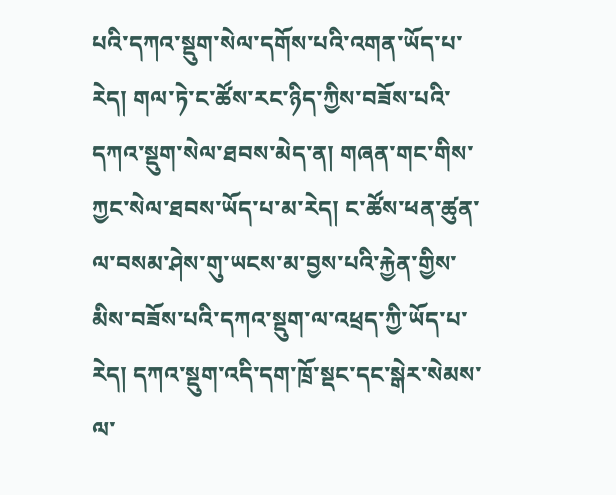པའི་དཀའ་སྡུག་སེལ་དགོས་པའི་འགན་ཡོད་པ་རེད། གལ་ཏེ་ང་ཚོས་རང་ཉིད་ཀྱིས་བཟོས་པའི་དཀའ་སྡུག་སེལ་ཐབས་མེད་ན། གཞན་གང་གིས་ཀྱང་སེལ་ཐབས་ཡོད་པ་མ་རེད། ང་ཚོས་ཕན་ཚུན་ལ་བསམ་ཤེས་གུ་ཡངས་མ་བྱས་པའི་རྐྱེན་གྱིས་མིས་བཟོས་པའི་དཀའ་སྡུག་ལ་འཕྲད་ཀྱི་ཡོད་པ་རེད། དཀའ་སྡུག་འདི་དག་ཁྲོ་སྡང་དང་སྒེར་སེམས་ལ་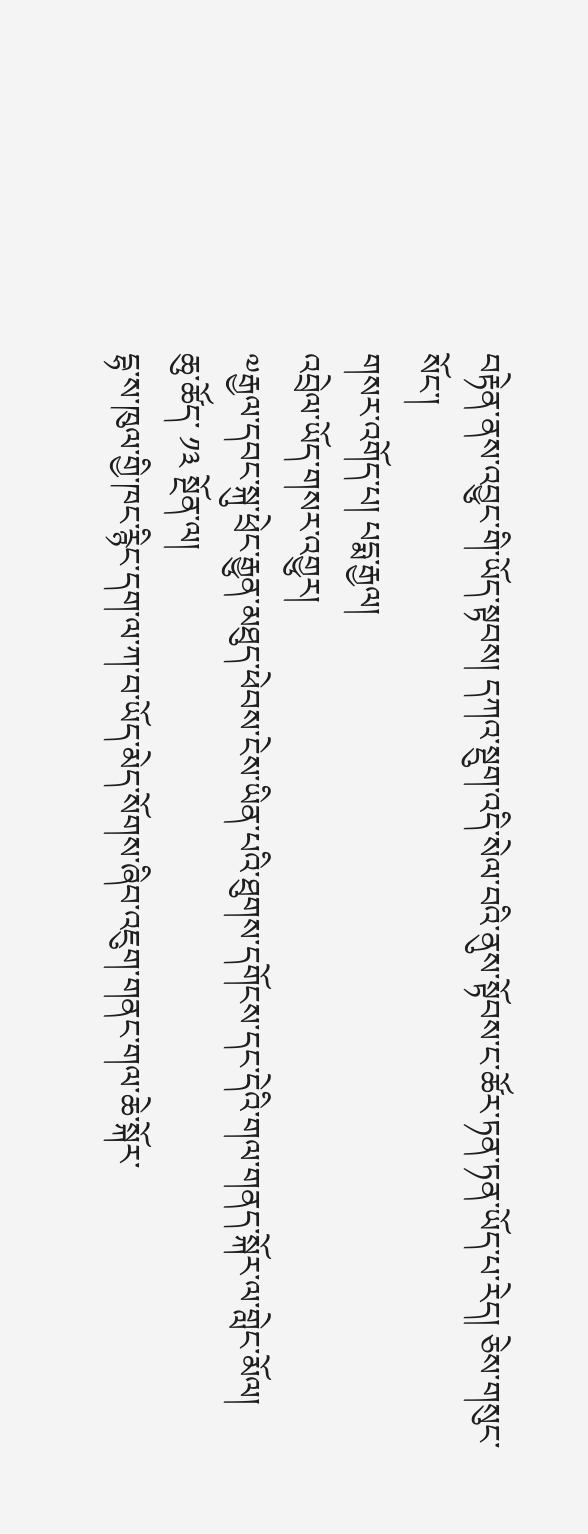བརྟེན་ནས་འབྱུང་གི་ཡོད་སྟབས། དཀའ་སྡུག་འདི་སེལ་བའི་ནུས་སྟོབས་ང་ཚོར་ཏན་ཏན་ཡོད་པ་རེད། ཅེས་གསུང་སོང་།
གསར་འགོད་པ། པདྨ་རྒྱལ།
འབྲེལ་ཡོད་གསར་འགྱུར།
༧རྒྱལ་དབང་སྐུ་ཕྲེང་རྒྱུན་མཐུད་ཕེབས་ངེས་ཡིན་པའི་ཐུགས་དགོངས་དང་དེའི་གལ་གནད་སྐོར་ལ་གླེང་མོལ།
ཆུ་ཚོད་ ༡༣ སྔོན་ལ།
དྷ་ས་ཁུལ་གྱི་ཁང་རྙིང་དག་ལ་ཀ་བ་ཡོད་མེད་སོགས་ཞིབ་འཇུག་གནང་གལ་ཆེ་སྐོར་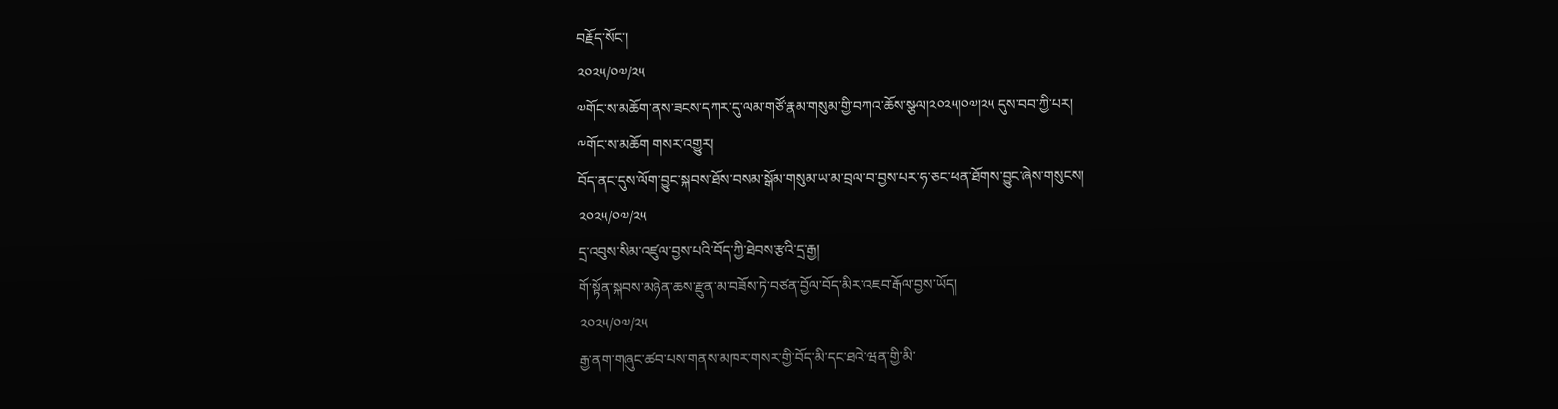བརྗོད་སོང་།
༢༠༢༥/༠༧/༢༥
༧གོང་ས་མཆོག་ནས་ཟངས་དཀར་དུ་ལམ་གཙོ་རྣམ་གསུམ་གྱི་བཀའ་ཆོས་སྩལ།༢༠༢༥།༠༧།༢༥ དུས་བབ་ཀྱི་པར།
༸གོང་ས་མཆོག གསར་འགྱུར།
བོད་ནང་དུས་ལོག་བྱུང་སྐབས་ཐོས་བསམ་སྒོམ་གསུམ་ཡ་མ་བྲལ་བ་བྱས་པར་ཧ་ཅང་ཕན་ཐོགས་བྱུང་ཞེས་གསུངས།
༢༠༢༥/༠༧/༢༥
དྲ་འབུས་སིམ་འཛུལ་བྱས་པའི་བོད་ཀྱི་ཐེབས་རྩའི་དྲ་རྒྱ།
གོ་སྟོན་སྐབས་མཉེན་ཆས་རྫུན་མ་བཟོས་ཏེ་བཙན་བྱོལ་བོད་མིར་འཇབ་རྒོལ་བྱས་ཡོད།
༢༠༢༥/༠༧/༢༥
རྒྱ་ནག་གཞུང་ཚབ་པས་གནས་མཁར་གསར་གྱི་བོད་མི་དང་ཐའེ་ཝན་གྱི་མི་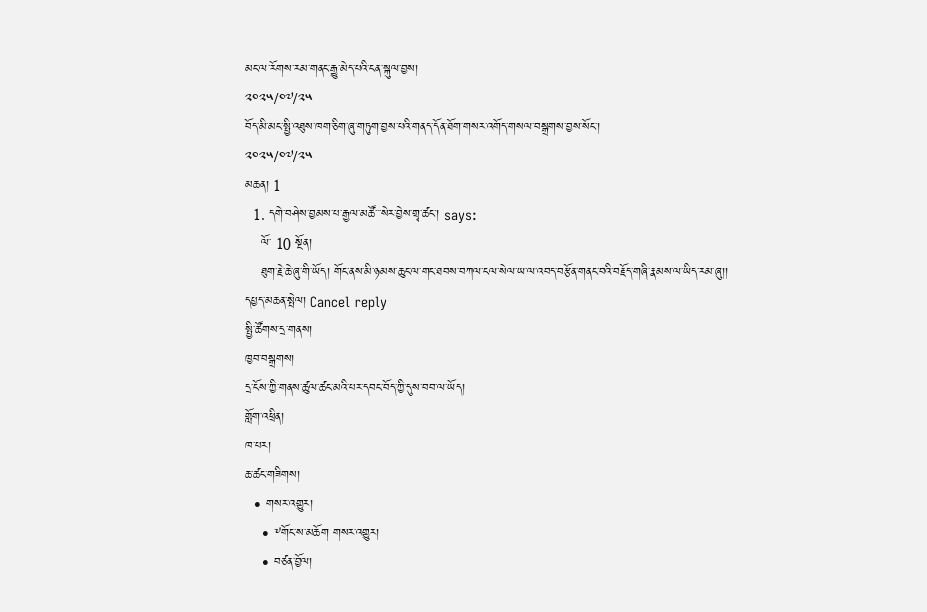མང་ལ་རོགས་རམ་གནང་རྒྱུ་མེད་པའི་ངན་སྐུལ་བྱས།
༢༠༢༥/༠༧/༢༥
བོད་མི་མང་སྤྱི་འཐུས་ཁག་ཅིག་ཞུ་གཏུག་བྱས་པའི་གནད་དོན་ཐོག་གསར་འགོད་གསལ་བསྒྲགས་བྱས་སོང་།
༢༠༢༥/༠༧/༢༥
མཆན། 1
  1. དགེ་བཤེས་བྱམས་པ་རྒྱལ་མཚོ་་་སེར་བྱེས་གྲྭ་ཚང་། says:
    ལོ་ 10 སྔོན།
    ཐུག་རྗེ་ཆེ་ཞུ་གི་ཡོད། གོང་ནས་མི་ཉམས་ཆུང་ལ་གང་ཐབས་བཀལ་ངལ་སེལ་ཡ་ལ་འབད་བརྩོན་གནང་བའི་བརྗོད་གཞི་རྣམས་ལ་ཡིད་རམ་ཞུ།།
དཔྱད་མཆན་སྤེལ། Cancel reply
སྤྱི་ཚོགས་དྲ་གནས།
ཁྱབ་བསྒྲགས།
དྲ་ངོས་ཀྱི་གནས་ཚུལ་ཚང་མའི་པར་དབང་བོད་ཀྱི་དུས་བབ་ལ་ཡོད།
གློག་འཕྲིན།
ཁ་པར།
ཆ་ཚང་གཟིགས།
  • གསར་འགྱུར།
    • ༸གོང་ས་མཆོག གསར་འགྱུར།
    • བཙན་བྱོལ།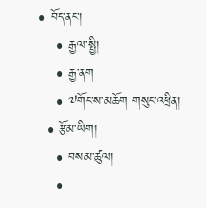• བོད་ནང་།
    • རྒྱལ་སྤྱི།
    • རྒྱ་ནག
    • ༧གོང་ས་མཆོག གསུང་འཕྲིན།
  • རྩོམ་ཡིག།
    • བསམ་ཚུལ།
    •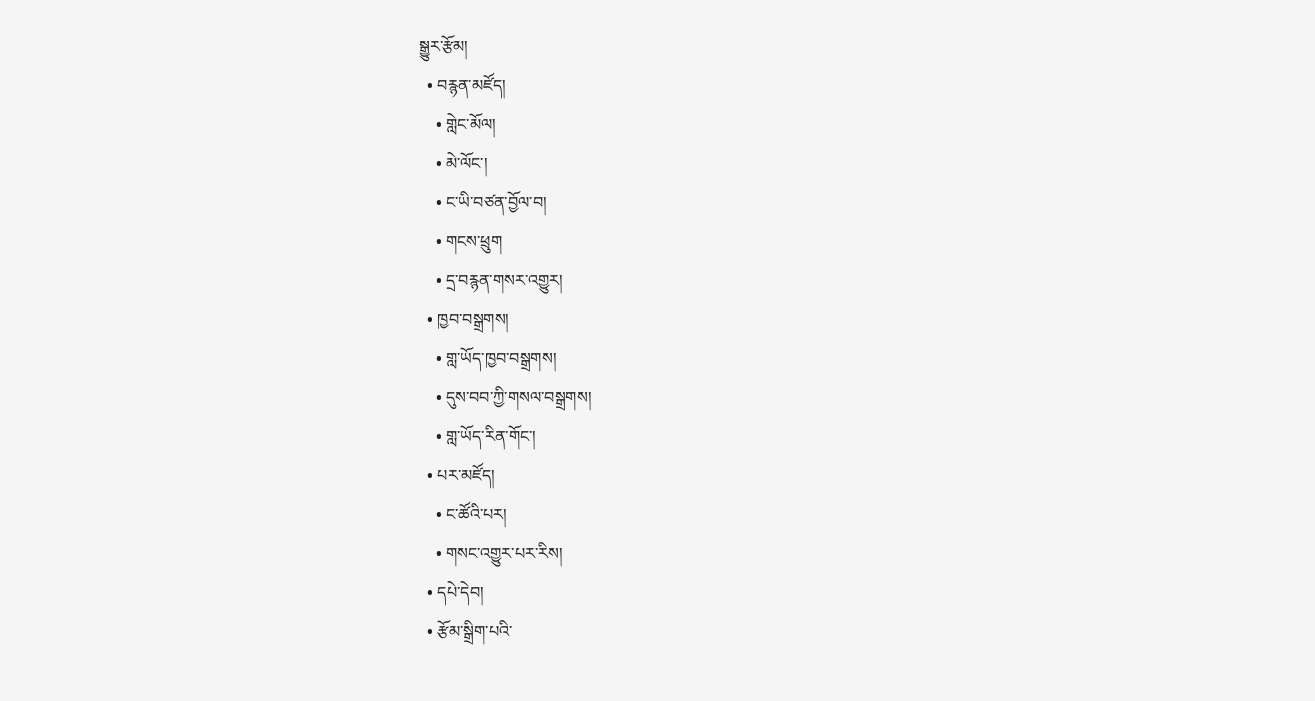སྒྱུར་རྩོམ།
  • བརྙན་མཛོད།
    • གླེང་མོལ།
    • མེ་ལོང་།
    • ང་ཡི་བཙན་བྱོལ་བ།
    • གངས་ཕྲུག
    • དྲ་བརྙན་གསར་འགྱུར།
  • ཁྱབ་བསྒྲགས།
    • གླ་ཡོད་ཁྱབ་བསྒྲགས།
    • དུས་བབ་ཀྱི་གསལ་བསྒྲགས།
    • གླ་ཡོད་རིན་གོང་།
  • པར་མཛོད།
    • ང་ཚོའི་པར།
    • གསང་འགྱུར་པར་རིས།
  • དཔེ་དེབ།
  • རྩོམ་སྒྲིག་པའི་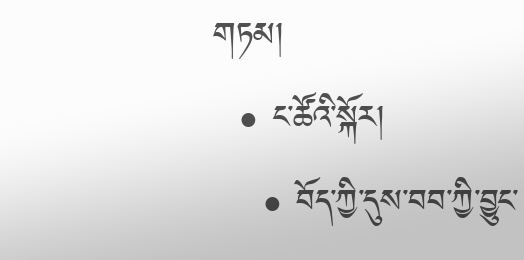གཏམ།
  • ང་ཚོའི་སྐོར།
    • བོད་ཀྱི་དུས་བབ་ཀྱི་བྱུང་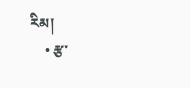རིམ།
    • རྩ་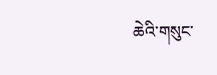ཆེའི་གསུང་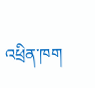འཕྲིན་ཁག